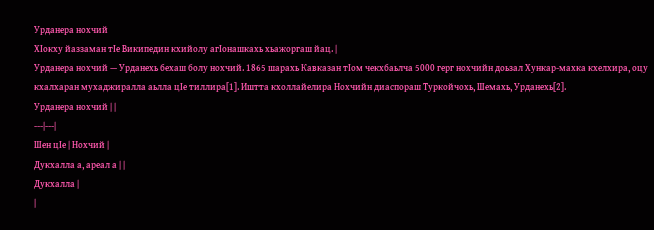Урданера нохчий
ХӀокху йаззаман тӀе Википедин кхийолу агӀонашкахь хьажоргаш йац. |
Урданера нохчий — Урданехь бехаш болу нохчий. 1865 шарахь Кавказан тӀом чекхбаьлча 5000 герг нохчийн доьзал Хункар-махка кхелхира, оцу кхалхаран мухаджиралла аьлла цӀе тиллира[1]. Иштта кхоллайелира Нохчийн диаспораш Туркойчохь, Шемахь, Урданехь[2].
Урданера нохчий | |
---|---|
Шен цӀе | Нохчий |
Дукхалла а, ареал а | |
Дукхалла |
|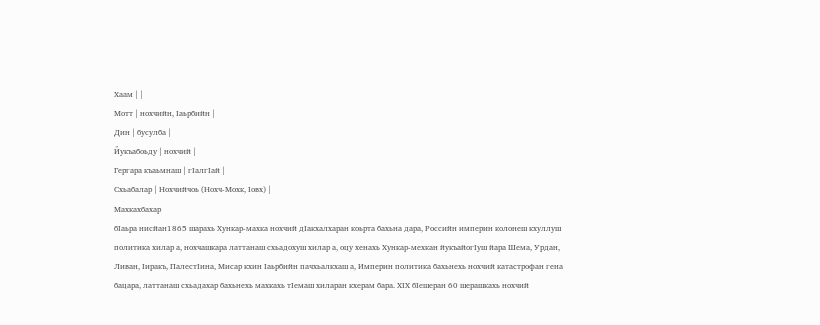Хаам | |
Мотт | нохчийн, Ӏаьрбийн |
Дин | бусулба |
Йукъабоьду | нохчий |
Гергара къаьмнаш | гӀалгӀай |
Схьабалар | Нохчийчоь (Нохч-Мохк, Ӏовх) |
Махкахбахар
бӀаьра нисйан1865 шарахь Хункар-махка нохчий дӀакхалхаран коьрта бахьна дара, Российн империн колонеш кхуллуш политика хилар а, нохчашкара латтанаш схьадохуш хилар а, оцу хенахь Хункар-мехкан йукъайогӀуш йара Шема, Урдан, Ливан, Ӏиракъ, ПалестӀина, Мисар кхин Ӏаьрбийн пачхьалкхаш а, Империн политика бахьнехь нохчий катастрофан гена бацара, латтанаш схьадахар бахьнехь махкахь тӀемаш хиларан кхерам бара. ХIХ бӀешеран 60 шерашкахь нохчий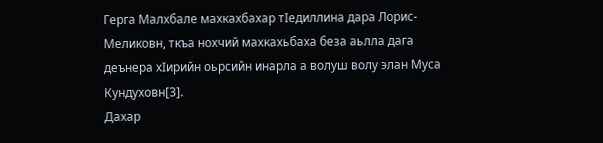Герга Малхбале махкахбахар тӀедиллина дара Лорис-Меликовн, ткъа нохчий махкахьбаха беза аьлла дага деънера хӀирийн оьрсийн инарла а волуш волу элан Муса Кундуховн[3].
Дахар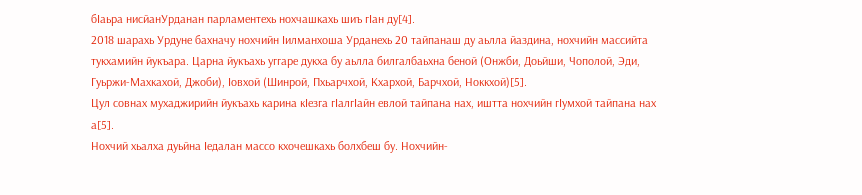бӀаьра нисйанУрданан парламентехь нохчашкахь шиъ гӀан ду[4].
2018 шарахь Урдуне бахначу нохчийн Ӏилманхоша Урданехь 20 тайпанаш ду аьлла йаздина, нохчийн массийта тукхамийн йукъара. Царна йукъахь уггаре дукха бу аьлла билгалбаьхна беной (Онжби, Доьйши, Чополой, Эди, Гуьржи-Махкахой, Джоби), Ӏовхой (Шинрой, Пхьарчхой, Кхархой, Барчхой, Ноккхой)[5].
Цул совнах мухаджирийн йукъахь карина кӀезга гӀалгӀайн евлой тайпана нах, иштта нохчийн гӀумхой тайпана нах а[5].
Нохчий хьалха дуьйна Ӏедалан массо кхочешкахь болхбеш бу. Нохчийн-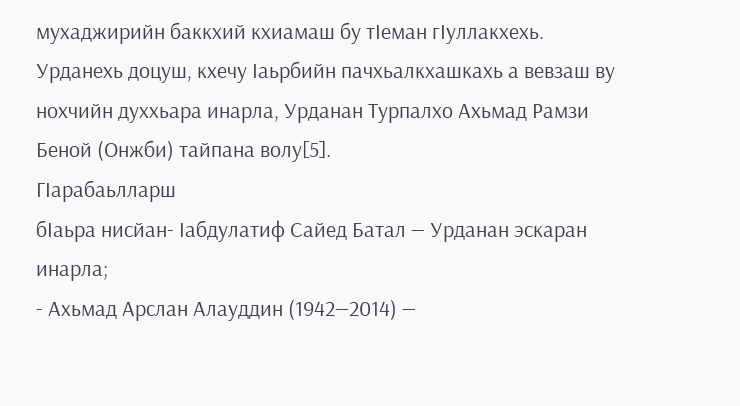мухаджирийн баккхий кхиамаш бу тӀеман гӀуллакхехь. Урданехь доцуш, кхечу Ӏаьрбийн пачхьалкхашкахь а вевзаш ву нохчийн духхьара инарла, Урданан Турпалхо Ахьмад Рамзи Беной (Онжби) тайпана волу[5].
ГӀарабаьлларш
бӀаьра нисйан- Ӏабдулатиф Сайед Батал — Урданан эскаран инарла;
- Ахьмад Арслан Алауддин (1942—2014) —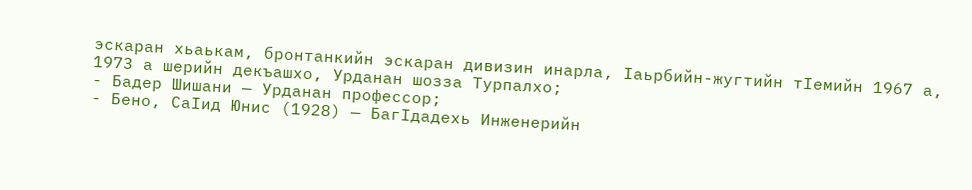эскаран хьаькам, бронтанкийн эскаран дивизин инарла, Ӏаьрбийн-жугтийн тӀемийн 1967 а, 1973 а шерийн декъашхо, Урданан шозза Турпалхо;
- Бадер Шишани — Урданан профессор;
- Бено, СаӀид Юнис (1928) — БагӀдадехь Инженерийн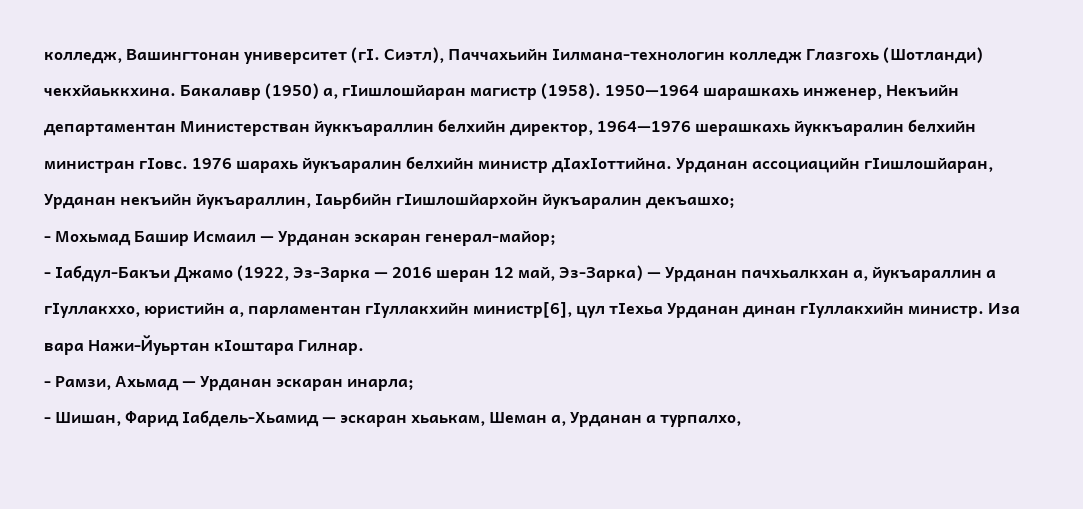колледж, Вашингтонан университет (гӀ. Сиэтл), Паччахьийн Ӏилмана-технологин колледж Глазгохь (Шотланди) чекхйаьккхина. Бакалавр (1950) а, гӀишлошйаран магистр (1958). 1950—1964 шарашкахь инженер, Некъийн департаментан Министерстван йуккъараллин белхийн директор, 1964—1976 шерашкахь йуккъаралин белхийн министран гӀовс. 1976 шарахь йукъаралин белхийн министр дӀахӀоттийна. Урданан ассоциацийн гӀишлошйаран, Урданан некъийн йукъараллин, Ӏаьрбийн гӀишлошйархойн йукъаралин декъашхо;
- Мохьмад Башир Исмаил — Урданан эскаран генерал-майор;
- Ӏабдул-Бакъи Джамо (1922, Эз-Зарка — 2016 шеран 12 май, Эз-Зарка) — Урданан пачхьалкхан а, йукъараллин а гӀуллакххо, юристийн а, парламентан гӀуллакхийн министр[6], цул тӀехьа Урданан динан гӀуллакхийн министр. Иза вара Нажи-Йуьртан кӀоштара Гилнар.
- Рамзи, Ахьмад — Урданан эскаран инарла;
- Шишан, Фарид Ӏабдель-Хьамид — эскаран хьаькам, Шеман а, Урданан а турпалхо,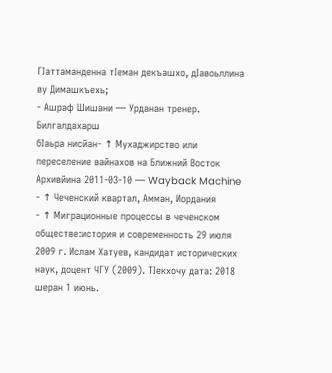ГIаттаманденна тӀеман декъашхо, дӀавоьллина ву Димашкъехь;
- Ашраф Шишани — Урданан тренер.
Билгалдахарш
бӀаьра нисйан- ↑ Мухаджирство или переселение вайнахов на Ближний Восток Архивйина 2011-03-10 — Wayback Machine
- ↑ Чеченский квартал, Амман, Иордания
- ↑ Миграционные процессы в чеченском обществе:история и современность 29 июля 2009 г. Ислам Хатуев, кандидат исторических наук, доцент ЧГУ (2009). ТӀекхочу дата: 2018 шеран 1 июнь.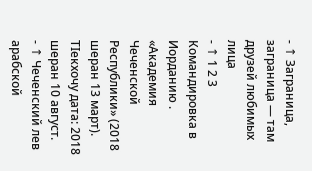- ↑ Заграница, заграница — там друзей любимых лица
- ↑ 1 2 3 Командировка в Иорданию . «Академия Чеченской Республики» (2018 шеран 13 март). ТӀекхочу дата: 2018 шеран 10 август.
- ↑ Чеченский лев арабской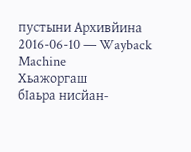пустыни Архивйина 2016-06-10 — Wayback Machine
Хьажоргаш
бӀаьра нисйан-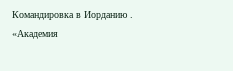Командировка в Иорданию . «Академия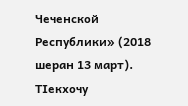Чеченской Республики» (2018 шеран 13 март). ТӀекхочу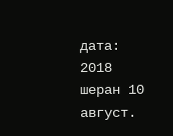дата: 2018 шеран 10 август.